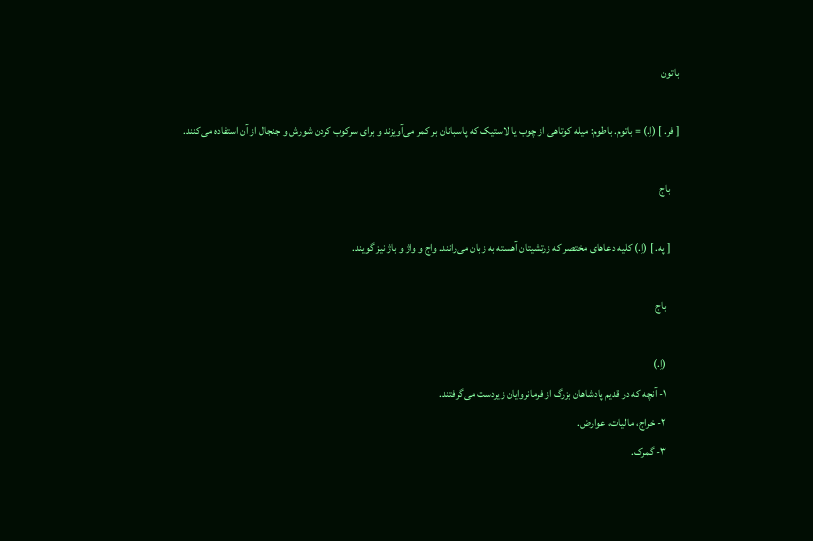باتون

[ فر. ] (اِ.) = باتوم. باطوم: میله کوتاهی از چوب یا لاستیک که پاسبانان بر کمر می‌آویزند و برای سرکوب کردن شورش و جنجال از آن استفاده می‌کنند.

    باج

    [ په. ] (اِ.) کلیه دعاهای مختصر که زرتشیتان آهسته به زبان می‌رانند. واج و واژ و باژ نیز گویند.

      باج

      (اِ.)
      ۱- آنچه که در قدیم پادشاهان بزرگ از فرمانروایان زیردست می‌گرفتند.
      ۲- خراج، مالیات، عوارض.
      ۳- گمرک.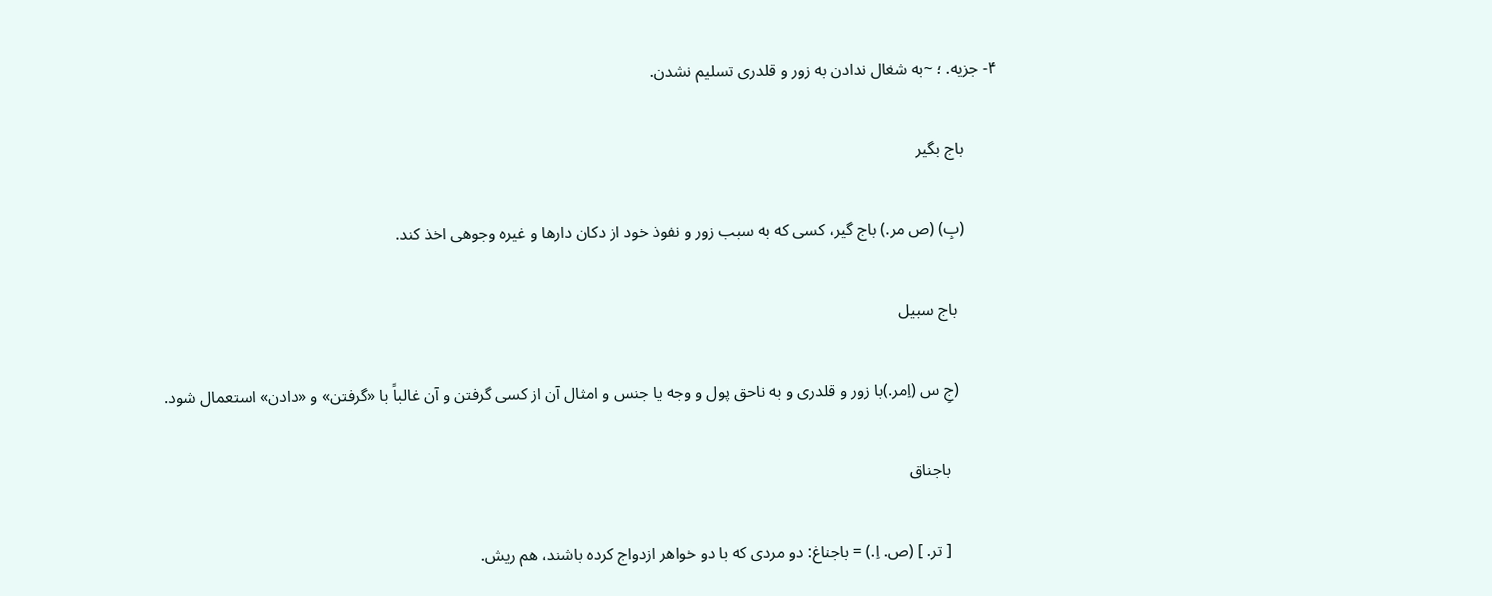۴- جزیه. ؛ ~به شغال ندادن به زور و قلدری تسلیم نشدن.

        باج بگیر

        (بِ) (ص مر.) باج گیر، کسی که به سبب زور و نفوذ خود از دکان دارها و غیره وجوهی اخذ کند.

          باج سبیل

          (جِ س (اِمر.)با زور و قلدری و به ناحق پول و وجه یا جنس و امثال آن از کسی گرفتن و آن غالباً با «گرفتن» و «دادن» استعمال شود.

            باجناق

            [ تر. ] (ص. اِ.) = باجناغ: دو مردی که با دو خواهر ازدواج کرده باشند، هم ریش.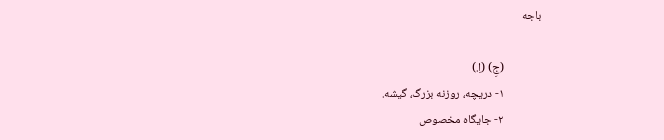باجه

              (جِ) (اِ.)
              ۱- دریچه، روزنه بزرگ، گیشه.
              ۲- جایگاه مخصوص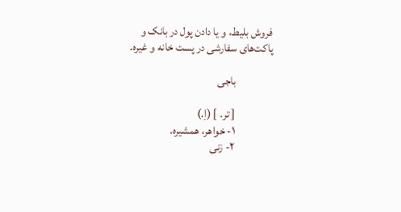فروش بلیط، و یا دادن پول در بانک و پاکت‌های سفارشی در پست خانه و غیره.

                باجی

                [ تر. ] (اِ.)
                ۱- خواهر، همشیره.
                ۲- زنی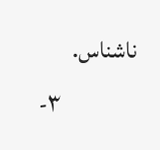ناشناس.
                ۳-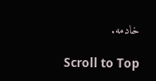خادمه.

                  Scroll to Top